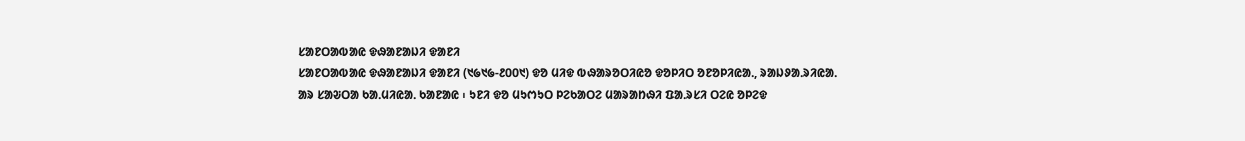ᱥᱟᱱᱛᱟᱵᱟᱭ ᱫᱷᱟᱱᱟᱡᱤ ᱫᱟᱱᱤ
ᱥᱟᱱᱛᱟᱵᱟᱭ ᱫᱷᱟᱱᱟᱡᱤ ᱫᱟᱱᱤ (᱑᱙᱑᱙-᱒᱐᱐᱑) ᱫᱚ ᱢᱤᱫ ᱵᱷᱟᱨᱚᱛᱤᱭᱚ ᱫᱚᱞᱤᱛ ᱚᱱᱚᱞᱤᱭᱟᱹ, ᱨᱟᱡᱽᱟᱹᱨᱤᱭᱟᱹ ᱟᱨ ᱥᱟᱶᱛᱟ ᱠᱟᱹᱢᱤᱭᱟᱹ ᱠᱟᱱᱟᱭ ᱾ ᱩᱱᱤ ᱫᱚ ᱢᱩᱬᱩᱛ ᱞᱮᱠᱟᱛᱮ ᱢᱟᱨᱟᱴᱷᱤ ᱯᱟᱹᱨᱥᱤ ᱛᱮᱭ ᱚᱞᱮᱫ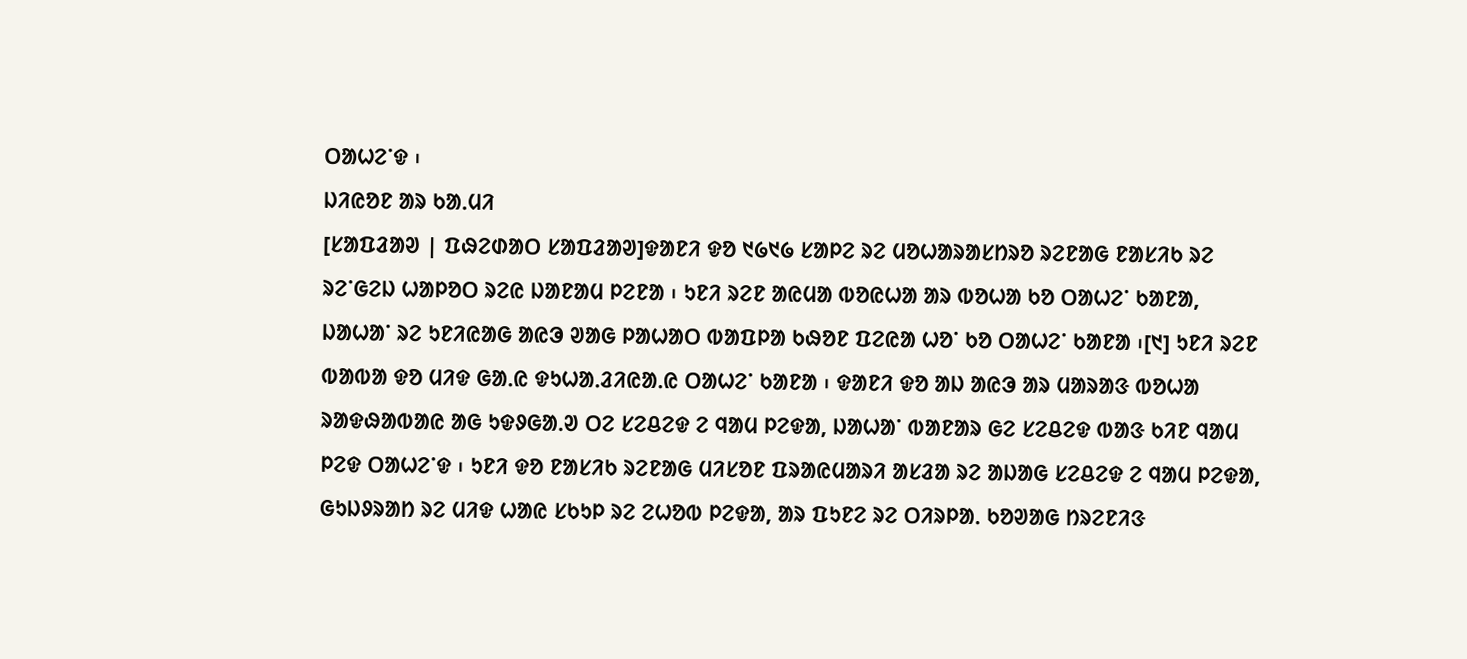ᱛᱟᱦᱮᱸᱫ ᱾
ᱡᱤᱭᱚᱱ ᱟᱨ ᱠᱟᱹᱢᱤ
[ᱥᱟᱯᱲᱟᱣ | ᱯᱷᱮᱰᱟᱛ ᱥᱟᱯᱲᱟᱣ]ᱫᱟᱱᱤ ᱫᱚ ᱑᱙᱑᱙ ᱥᱟᱞᱮ ᱨᱮ ᱢᱚᱦᱟᱨᱟᱥᱴᱨᱚ ᱨᱮᱱᱟᱜ ᱱᱟᱥᱤᱠ ᱨᱮ ᱨᱮᱸᱜᱮᱡ ᱦᱟᱞᱚᱛ ᱨᱮᱭ ᱡᱟᱱᱟᱢ ᱞᱮᱱᱟ ᱾ ᱩᱱᱤ ᱨᱮᱱ ᱟᱭᱢᱟ ᱵᱚᱭᱦᱟ ᱟᱨ ᱵᱚᱦᱟ ᱠᱚ ᱛᱟᱦᱮᱸ ᱠᱟᱱᱟ, ᱡᱟᱦᱟᱸ ᱨᱮ ᱩᱱᱤᱭᱟᱜ ᱟᱭᱳ ᱣᱟᱜ ᱞᱟᱦᱟᱛ ᱵᱟᱯᱞᱟ ᱠᱷᱚᱱ ᱯᱮᱭᱟ ᱦᱚᱸ ᱠᱚ ᱛᱟᱦᱮᱸ ᱠᱟᱱᱟ ᱾[᱑] ᱩᱱᱤ ᱨᱮᱱ ᱵᱟᱵᱟ ᱫᱚ ᱢᱤᱫ ᱜᱟᱹᱭ ᱫᱩᱦᱟᱹᱲᱤᱭᱟᱹᱭ ᱛᱟᱦᱮᱸ ᱠᱟᱱᱟ ᱾ ᱫᱟᱱᱤ ᱫᱚ ᱟᱡ ᱟᱭᱳ ᱟᱨ ᱢᱟᱨᱟᱝ ᱵᱚᱦᱟ ᱨᱟᱫᱷᱟᱵᱟᱭ ᱟᱜ ᱩᱫᱽᱜᱟᱹᱣ ᱛᱮ ᱥᱮᱪᱮᱫ ᱮ ᱧᱟᱢ ᱞᱮᱫᱟ, ᱡᱟᱦᱟᱸ ᱵᱟᱱᱟᱨ ᱜᱮ ᱥᱮᱪᱮᱫ ᱵᱟᱝ ᱠᱤᱱ ᱧᱟᱢ ᱞᱮᱫ ᱛᱟᱦᱮᱸᱫ ᱾ ᱩᱱᱤ ᱫᱚ ᱱᱟᱥᱤᱠ ᱨᱮᱱᱟᱜ ᱢᱤᱥᱚᱱ ᱯᱨᱟᱭᱢᱟᱨᱤ ᱟᱥᱲᱟ ᱨᱮ ᱟᱡᱟᱜ ᱥᱮᱪᱮᱫ ᱮ ᱧᱟᱢ ᱞᱮᱫᱟ, ᱜᱩᱡᱽᱨᱟᱴ ᱨᱮ ᱢᱤᱫ ᱦᱟᱭ ᱥᱠᱩᱞ ᱨᱮ ᱮᱦᱚᱵ ᱞᱮᱫᱟ, ᱟᱨ ᱯᱩᱱᱮ ᱨᱮ ᱛᱤᱨᱞᱟᱹ ᱠᱚᱣᱟᱜ ᱴᱨᱮᱱᱤᱝ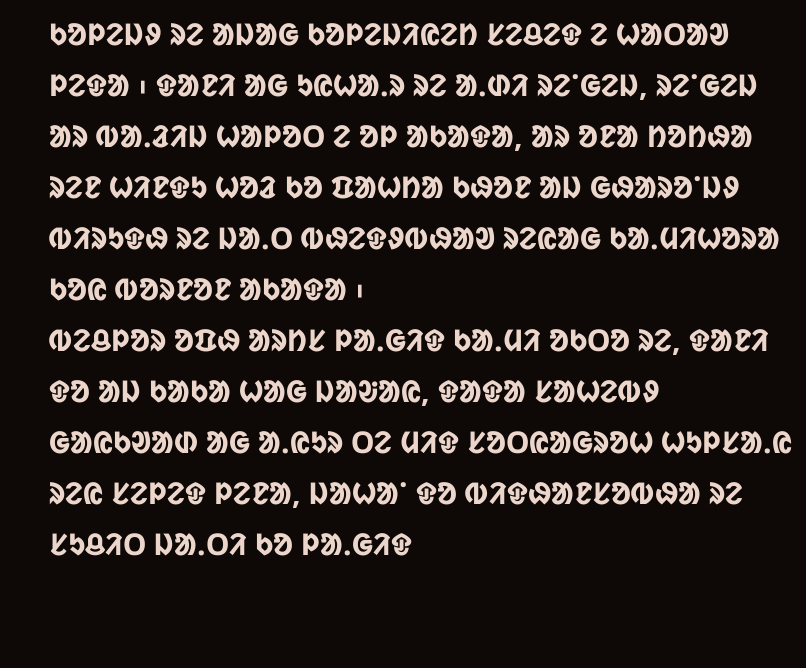ᱠᱚᱞᱮᱡᱽ ᱨᱮ ᱟᱡᱟᱜ ᱠᱚᱞᱮᱡᱤᱭᱮᱴ ᱥᱮᱪᱮᱫ ᱮ ᱦᱟᱛᱟᱣ ᱞᱮᱫᱟ ᱾ ᱫᱟᱱᱤ ᱟᱜ ᱩᱭᱦᱟᱹᱨ ᱨᱮ ᱟᱹᱰᱤ ᱨᱮᱸᱜᱮᱡ, ᱨᱮᱸᱜᱮᱡ ᱟᱨ ᱵᱟᱹᱲᱤᱡ ᱦᱟᱞᱚᱛ ᱮ ᱚᱞ ᱟᱠᱟᱫᱟ, ᱟᱨ ᱚᱱᱟ ᱴᱚᱴᱷᱟ ᱨᱮᱱ ᱦᱤᱱᱫᱩ ᱦᱚᱲ ᱠᱚ ᱯᱟᱦᱴᱟ ᱠᱷᱚᱱ ᱟᱡ ᱜᱷᱟᱨᱚᱸᱡᱽ ᱵᱤᱨᱩᱫᱷ ᱨᱮ ᱡᱟᱹᱛ ᱵᱷᱮᱫᱽᱵᱷᱟᱣ ᱨᱮᱭᱟᱜ ᱠᱟᱹᱢᱤᱦᱚᱨᱟ ᱠᱚᱭ ᱵᱚᱨᱱᱚᱱ ᱟᱠᱟᱫᱟ ᱾
ᱵᱮᱪᱞᱚᱨ ᱚᱯᱷ ᱟᱨᱴᱥ ᱞᱟᱹᱜᱤᱫ ᱠᱟᱹᱢᱤ ᱚᱠᱛᱚ ᱨᱮ, ᱫᱟᱱᱤ ᱫᱚ ᱟᱡ ᱠᱟᱠᱟ ᱦᱟᱜ ᱡᱟᱶᱟᱭ, ᱫᱟᱫᱟ ᱥᱟᱦᱮᱵᱽ ᱜᱟᱭᱠᱣᱟᱰ ᱟᱜ ᱟᱹᱭᱩᱨ ᱛᱮ ᱢᱤᱫ ᱥᱚᱛᱭᱟᱜᱨᱚᱦ ᱦᱩᱞᱥᱟᱹᱭ ᱨᱮᱭ ᱥᱮᱞᱮᱫ ᱞᱮᱱᱟ, ᱡᱟᱦᱟᱸ ᱫᱚ ᱵᱤᱫᱷᱟᱱᱥᱚᱵᱷᱟ ᱨᱮ ᱥᱩᱪᱤᱛ ᱡᱟᱹᱛᱤ ᱠᱚ ᱞᱟᱹᱜᱤᱫ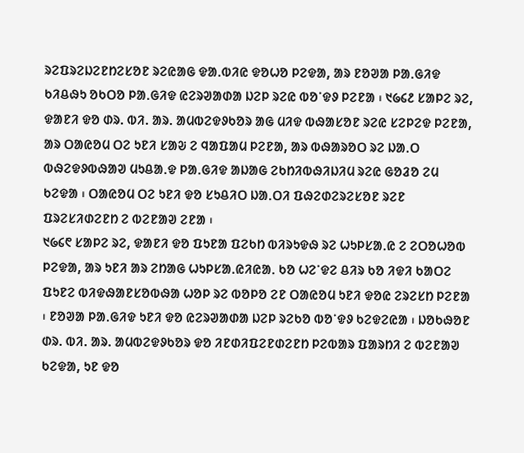ᱨᱮᱯᱨᱮᱡᱮᱱᱴᱮᱥᱚᱱ ᱨᱮᱭᱟᱜ ᱫᱟᱹᱵᱤᱭ ᱫᱚᱦᱚ ᱞᱮᱫᱟ, ᱟᱨ ᱱᱚᱣᱟ ᱞᱟᱹᱜᱤᱫ ᱠᱤᱪᱷᱩ ᱚᱠᱛᱚ ᱞᱟᱹᱜᱤᱫ ᱭᱮᱨᱣᱟᱰᱟ ᱡᱮᱞ ᱨᱮᱭ ᱵᱚᱸᱫᱽ ᱞᱮᱱᱟ ᱾ ᱑᱙᱔᱒ ᱥᱟᱞᱮ ᱨᱮ, ᱫᱟᱱᱤ ᱫᱚ ᱰᱨ. ᱵᱤ. ᱟᱨ. ᱟᱢᱵᱮᱫᱽᱠᱚᱨ ᱟᱜ ᱢᱤᱫ ᱵᱷᱟᱥᱚᱱ ᱨᱮᱭ ᱥᱮᱞᱮᱫ ᱞᱮᱱᱟ, ᱟᱨ ᱛᱟᱭᱚᱢ ᱛᱮ ᱩᱱᱤ ᱥᱟᱶ ᱮ ᱧᱟᱯᱟᱢ ᱞᱮᱱᱟ, ᱟᱨ ᱵᱷᱟᱨᱚᱛ ᱨᱮ ᱡᱟᱹᱛ ᱵᱷᱮᱫᱽᱵᱷᱟᱣ ᱢᱩᱪᱟᱹᱫ ᱞᱟᱹᱜᱤᱫ ᱟᱡᱟᱜ ᱮᱠᱴᱤᱵᱷᱤᱡᱤᱢ ᱨᱮᱭ ᱜᱚᱲᱚ ᱮᱢ ᱠᱮᱫᱟ ᱾ ᱛᱟᱭᱚᱢ ᱛᱮ ᱩᱱᱤ ᱫᱚ ᱥᱩᱪᱤᱛ ᱡᱟᱹᱛᱤ ᱯᱷᱮᱰᱮᱨᱮᱥᱚᱱ ᱨᱮᱱ ᱯᱨᱮᱥᱤᱰᱮᱱᱴ ᱮ ᱵᱮᱱᱟᱣ ᱮᱱᱟ ᱾
᱑᱙᱔᱖ ᱥᱟᱞᱮ ᱨᱮ, ᱫᱟᱱᱤ ᱫᱚ ᱯᱩᱱᱟ ᱯᱮᱠᱴ ᱵᱤᱨᱩᱫᱷ ᱨᱮ ᱦᱩᱞᱥᱟᱹᱭ ᱮ ᱮᱛᱚᱦᱚᱵ ᱞᱮᱫᱟ, ᱟᱨ ᱩᱱᱤ ᱟᱨ ᱮᱴᱟᱜ ᱦᱩᱞᱥᱟᱹᱭᱤᱭᱟᱹ ᱠᱚ ᱦᱮᱸᱫᱮ ᱪᱤᱨ ᱠᱚ ᱤᱫᱤ ᱠᱟᱛᱮ ᱯᱩᱱᱮ ᱵᱤᱫᱷᱟᱱᱥᱚᱵᱷᱟ ᱦᱚᱞ ᱨᱮ ᱵᱚᱞᱚ ᱮᱱ ᱛᱟᱭᱚᱢ ᱩᱱᱤ ᱫᱚᱭ ᱮᱨᱮᱥᱴ ᱞᱮᱱᱟ ᱾ ᱱᱚᱣᱟ ᱞᱟᱹᱜᱤᱫ ᱩᱱᱤ ᱫᱚ ᱭᱮᱨᱣᱟᱰᱟ ᱡᱮᱞ ᱨᱮᱠᱚ ᱵᱚᱸᱫᱽ ᱠᱮᱫᱮᱭᱟ ᱾ ᱡᱚᱠᱷᱚᱱ ᱰᱨ. ᱵᱤ. ᱟᱨ. ᱟᱢᱵᱮᱫᱽᱠᱚᱨ ᱫᱚ ᱤᱱᱰᱤᱯᱮᱱᱰᱮᱱᱴ ᱞᱮᱵᱟᱨ ᱯᱟᱨᱴᱤ ᱮ ᱵᱮᱱᱟᱣ ᱠᱮᱫᱟ, ᱩᱱ ᱫᱚ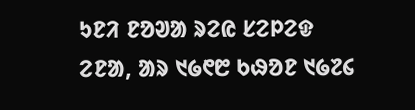ᱩᱱᱤ ᱱᱚᱣᱟ ᱨᱮᱭ ᱥᱮᱞᱮᱫ ᱮᱱᱟ, ᱟᱨ ᱑᱙᱖᱘ ᱠᱷᱚᱱ ᱑᱙᱗᱔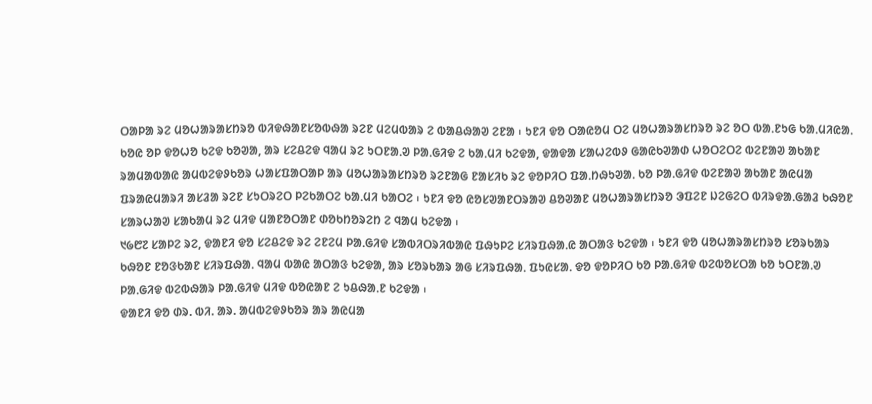ᱛᱟᱞᱟ ᱨᱮ ᱢᱚᱦᱟᱨᱟᱥᱴᱨᱚ ᱵᱤᱫᱷᱟᱱᱥᱚᱵᱷᱟ ᱨᱮᱱ ᱢᱮᱢᱵᱟᱨ ᱮ ᱵᱟᱪᱷᱟᱣ ᱮᱱᱟ ᱾ ᱩᱱᱤ ᱫᱚ ᱛᱟᱭᱚᱢ ᱛᱮ ᱢᱚᱦᱟᱨᱟᱥᱴᱨᱚ ᱨᱮ ᱚᱛ ᱵᱟᱹᱱᱩᱜ ᱠᱟᱹᱢᱤᱭᱟᱹ ᱠᱚᱭ ᱚᱞ ᱫᱚᱦᱚ ᱠᱮᱫ ᱠᱚᱣᱟ, ᱟᱨ ᱥᱮᱪᱮᱫ ᱧᱟᱢ ᱨᱮ ᱩᱛᱱᱟᱹᱣ ᱞᱟᱹᱜᱤᱫ ᱮ ᱠᱟᱹᱢᱤ ᱠᱮᱫᱟ, ᱫᱟᱫᱟ ᱥᱟᱦᱮᱵᱽ ᱜᱟᱭᱠᱣᱟᱰ ᱦᱚᱛᱮᱛᱮ ᱵᱮᱱᱟᱣ ᱟᱠᱟᱱ ᱨᱟᱢᱟᱵᱟᱭ ᱟᱢᱵᱮᱫᱽᱠᱚᱨ ᱦᱟᱥᱯᱟᱛᱟᱞ ᱟᱨ ᱢᱚᱦᱟᱨᱟᱥᱴᱨᱚ ᱨᱮᱱᱟᱜ ᱱᱟᱥᱤᱠ ᱨᱮ ᱫᱚᱞᱤᱛ ᱯᱟᱹᱴᱷᱩᱣᱟᱹ ᱠᱚ ᱞᱟᱹᱜᱤᱫ ᱵᱮᱱᱟᱣ ᱟᱠᱟᱱ ᱟᱭᱢᱟ ᱯᱨᱟᱭᱢᱟᱨᱤ ᱟᱥᱲᱟ ᱨᱮᱱ ᱥᱩᱛᱨᱮᱛ ᱞᱮᱠᱟᱛᱮ ᱠᱟᱹᱢᱤ ᱠᱟᱛᱮ ᱾ ᱩᱱᱤ ᱫᱚ ᱭᱚᱥᱣᱟᱱᱛᱨᱟᱣ ᱪᱚᱣᱟᱱ ᱢᱚᱦᱟᱨᱟᱥᱴᱨᱚ ᱳᱯᱮᱱ ᱡᱮᱜᱮᱛ ᱵᱤᱨᱫᱟᱹᱜᱟᱲ ᱠᱷᱚᱱ ᱥᱟᱨᱦᱟᱣ ᱥᱟᱠᱟᱢ ᱨᱮ ᱢᱤᱫ ᱢᱟᱱᱚᱛᱟᱱ ᱰᱚᱠᱴᱚᱨᱮᱴ ᱮ ᱧᱟᱢ ᱠᱮᱫᱟ ᱾
᱑᱙᱘᱗ ᱥᱟᱞᱮ ᱨᱮ, ᱫᱟᱱᱤ ᱫᱚ ᱥᱮᱪᱮᱫ ᱨᱮ ᱮᱱᱮᱢ ᱞᱟᱹᱜᱤᱫ ᱥᱟᱵᱤᱛᱨᱤᱵᱟᱭ ᱯᱷᱩᱞᱮ ᱥᱤᱨᱯᱷᱟᱹᱭ ᱟᱛᱟᱝ ᱠᱮᱫᱟ ᱾ ᱩᱱᱤ ᱫᱚ ᱢᱚᱦᱟᱨᱟᱥᱴᱨᱚ ᱥᱚᱨᱠᱟᱨ ᱠᱷᱚᱱ ᱱᱚᱝᱠᱟᱱ ᱥᱤᱨᱯᱷᱟᱹ ᱧᱟᱢ ᱵᱟᱭ ᱟᱛᱟᱝ ᱠᱮᱫᱟ, ᱟᱨ ᱥᱚᱨᱠᱟᱨ ᱟᱜ ᱥᱤᱨᱯᱷᱟᱹ ᱯᱩᱭᱥᱟᱹ ᱫᱚ ᱫᱚᱞᱤᱛ ᱠᱚ ᱞᱟᱹᱜᱤᱫ ᱵᱮᱵᱚᱥᱛᱟ ᱠᱚ ᱩᱛᱱᱟᱹᱣ ᱞᱟᱹᱜᱤᱫ ᱵᱮᱵᱷᱟᱨ ᱞᱟᱹᱜᱤᱫ ᱢᱤᱫ ᱵᱚᱭᱟᱱ ᱮ ᱩᱪᱷᱟᱹᱱ ᱠᱮᱫᱟ ᱾
ᱫᱟᱱᱤ ᱫᱚ ᱰᱨ. ᱵᱤ. ᱟᱨ. ᱟᱢᱵᱮᱫᱽᱠᱚᱨ ᱟᱨ ᱟᱭᱢᱟ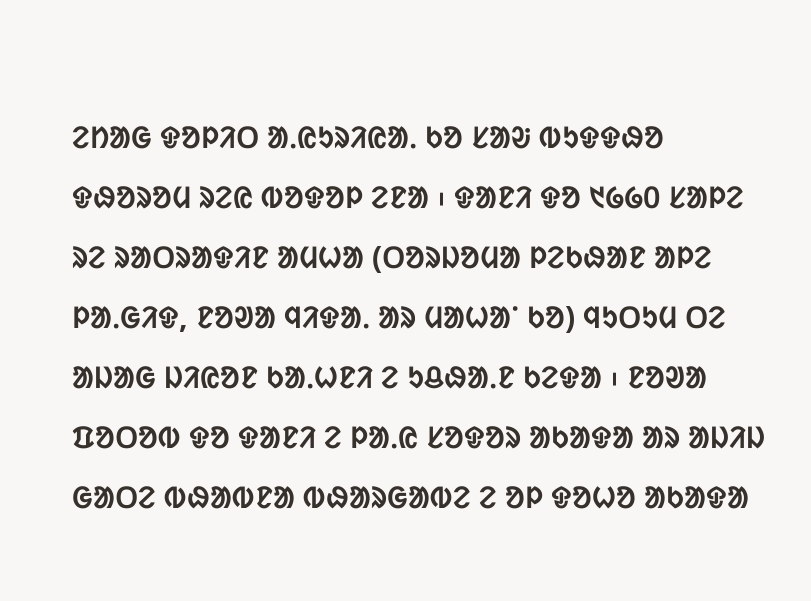ᱮᱴᱟᱜ ᱫᱚᱞᱤᱛ ᱟᱹᱭᱩᱨᱤᱭᱟᱹ ᱠᱚ ᱥᱟᱶ ᱵᱩᱫᱫᱷᱚ ᱫᱷᱚᱨᱚᱢ ᱨᱮᱭ ᱵᱚᱫᱚᱞ ᱮᱱᱟ ᱾ ᱫᱟᱱᱤ ᱫᱚ ᱑᱙᱙᱐ ᱥᱟᱞᱮ ᱨᱮ ᱨᱟᱛᱨᱟᱫᱤᱱ ᱟᱢᱦᱟ (ᱛᱚᱨᱡᱚᱢᱟ ᱞᱮᱠᱷᱟᱱ ᱟᱞᱮ ᱞᱟᱹᱜᱤᱫ, ᱱᱚᱣᱟ ᱧᱤᱫᱟᱹ ᱟᱨ ᱢᱟᱦᱟᱸ ᱠᱚ) ᱧᱩᱛᱩᱢ ᱛᱮ ᱟᱡᱟᱜ ᱡᱤᱭᱚᱱ ᱠᱟᱹᱦᱱᱤ ᱮ ᱩᱪᱷᱟᱹᱱ ᱠᱮᱫᱟ ᱾ ᱱᱚᱣᱟ ᱯᱚᱛᱚᱵ ᱫᱚ ᱫᱟᱱᱤ ᱮ ᱞᱟᱹᱭ ᱥᱚᱫᱚᱨ ᱟᱠᱟᱫᱟ ᱟᱨ ᱟᱡᱤᱡ ᱜᱟᱛᱮ ᱵᱷᱟᱵᱱᱟ ᱵᱷᱟᱨᱜᱟᱵᱮ ᱮ ᱚᱞ ᱫᱚᱦᱚ ᱟᱠᱟᱫᱟ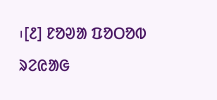᱾[᱒] ᱱᱚᱣᱟ ᱯᱚᱛᱚᱵ ᱨᱮᱭᱟᱜ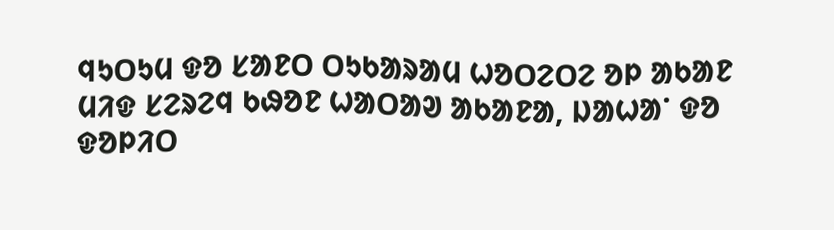ᱧᱩᱛᱩᱢ ᱫᱚ ᱥᱟᱱᱛ ᱛᱩᱠᱟᱨᱟᱢ ᱦᱚᱛᱮᱛᱮ ᱚᱞ ᱟᱠᱟᱱ ᱢᱤᱫ ᱥᱮᱨᱮᱧ ᱠᱷᱚᱱ ᱦᱟᱛᱟᱣ ᱟᱠᱟᱱᱟ, ᱡᱟᱦᱟᱸ ᱫᱚ ᱫᱚᱞᱤᱛ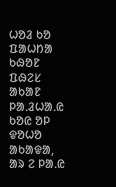ᱦᱚᱲ ᱠᱚ ᱯᱟᱦᱴᱟ ᱠᱷᱚᱱ ᱯᱷᱮᱥ ᱟᱠᱟᱱ ᱞᱟᱹᱲᱦᱟᱹᱭ ᱠᱚᱭ ᱚᱞ ᱫᱚᱦᱚ ᱟᱠᱟᱫᱟ, ᱟᱨ ᱮ ᱞᱟᱹᱭ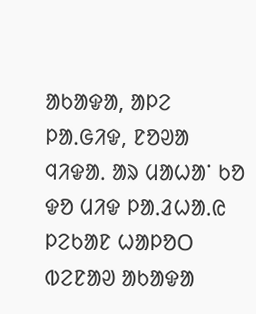ᱟᱠᱟᱫᱟ, ᱟᱞᱮ ᱞᱟᱹᱜᱤᱫ, ᱱᱚᱣᱟ ᱧᱤᱫᱟᱹ ᱟᱨ ᱢᱟᱦᱟᱸ ᱠᱚ ᱫᱚ ᱢᱤᱫ ᱞᱟᱹᱲᱦᱟᱹᱭ ᱞᱮᱠᱟᱱ ᱦᱟᱞᱚᱛ ᱵᱮᱱᱟᱣ ᱟᱠᱟᱫᱟ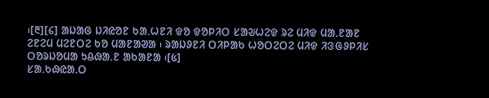᱾[᱓][᱔] ᱟᱡᱟᱜ ᱡᱤᱭᱚᱱ ᱠᱟᱹᱦᱱᱤ ᱫᱚ ᱫᱚᱞᱤᱛ ᱥᱟᱶᱦᱮᱫ ᱨᱮ ᱢᱤᱫ ᱢᱟᱹᱱᱟᱱ ᱮᱱᱮᱢ ᱢᱮᱱᱛᱮ ᱠᱚ ᱢᱟᱱᱟᱣᱟ ᱾ ᱨᱟᱡᱽᱱᱤ ᱛᱤᱞᱟᱠ ᱦᱚᱛᱮᱛᱮ ᱢᱤᱫ ᱤᱝᱜᱽᱞᱤᱥ ᱛᱚᱨᱡᱚᱢᱟ ᱩᱪᱷᱟᱹᱱ ᱟᱠᱟᱱᱟ ᱾[᱕]
ᱥᱟᱹᱠᱷᱭᱟᱹᱛ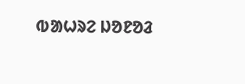ᱵᱟᱦᱨᱮ ᱡᱚᱱᱚᱲ